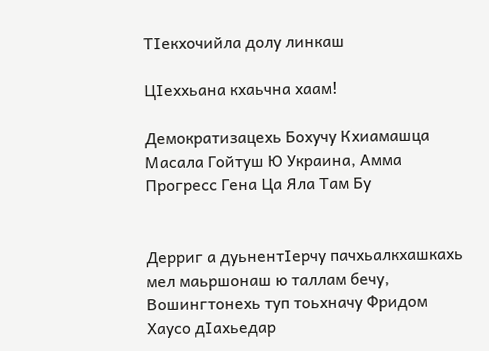ТIекхочийла долу линкаш

ЦIеххьана кхаьчна хаам!

Демократизацехь Бохучу Кхиамашца Масала Гойтуш Ю Украина, Амма Прогресс Гена Ца Яла Там Бу


Дерриг а дуьнентIерчу пачхьалкхашкахь мел маьршонаш ю таллам бечу, Вошингтонехь туп тоьхначу Фридом Хаусо дIахьедар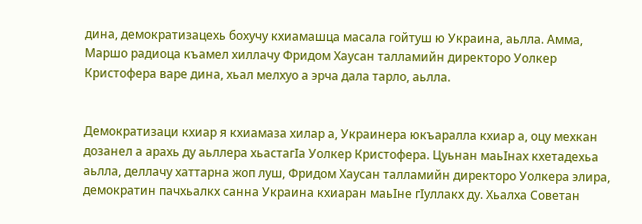дина, демократизацехь бохучу кхиамашца масала гойтуш ю Украина, аьлла. Амма, Маршо радиоца къамел хиллачу Фридом Хаусан талламийн директоро Уолкер Кристофера варе дина, хьал мелхуо а эрча дала тарло, аьлла.


Демократизаци кхиар я кхиамаза хилар а, Украинера юкъаралла кхиар а, оцу мехкан дозанел а арахь ду аьллера хьастагIа Уолкер Кристофера. Цуьнан маьIнах кхетадехьа аьлла, деллачу хаттарна жоп луш, Фридом Хаусан талламийн директоро Уолкера элира, демократин пачхьалкх санна Украина кхиаран маьIне гIуллакх ду. Хьалха Советан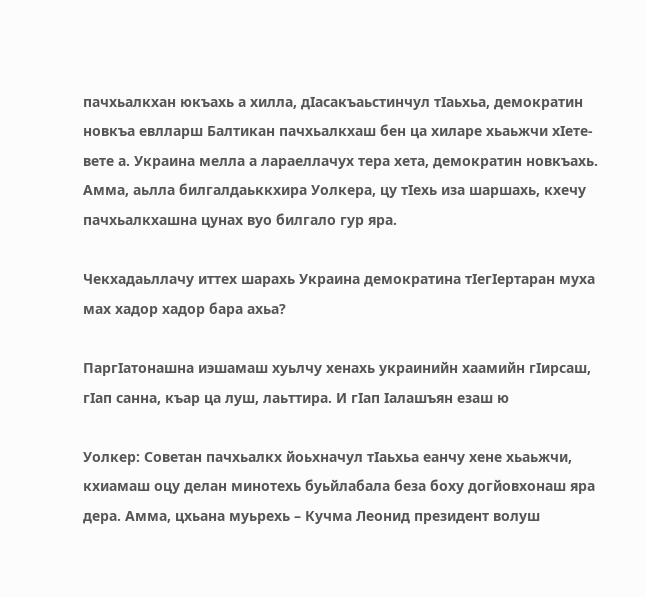пачхьалкхан юкъахь а хилла, дIасакъаьстинчул тIаьхьа, демократин новкъа евлларш Балтикан пачхьалкхаш бен ца хиларе хьаьжчи хIете-вете а. Украина мелла а лараеллачух тера хета, демократин новкъахь. Амма, аьлла билгалдаьккхира Уолкера, цу тIехь иза шаршахь, кхечу пачхьалкхашна цунах вуо билгало гур яра.

Чекхадаьллачу иттех шарахь Украина демократина тIегIертаран муха мах хадор хадор бара ахьа?

ПаргIатонашна иэшамаш хуьлчу хенахь украинийн хаамийн гIирсаш, гIап санна, къар ца луш, лаьттира. И гIап Iалашъян езаш ю

Уолкер: Советан пачхьалкх йоьхначул тIаьхьа еанчу хене хьаьжчи, кхиамаш оцу делан минотехь буьйлабала беза боху догйовхонаш яра дера. Амма, цхьана муьрехь – Кучма Леонид президент волуш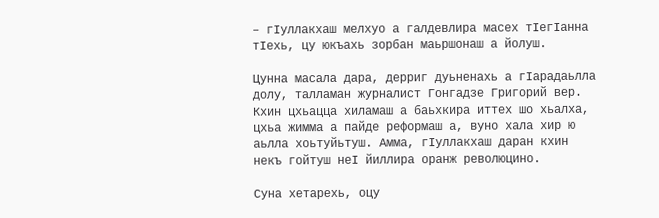– гIуллакхаш мелхуо а галдевлира масех тIегIанна тIехь, цу юкъахь зорбан маьршонаш а йолуш.

Цунна масала дара, дерриг дуьненахь а гIарадаьлла долу, талламан журналист Гонгадзе Григорий вер. Кхин цхьацца хиламаш а баьхкира иттех шо хьалха, цхьа жимма а пайде реформаш а, вуно хала хир ю аьлла хоьтуйьтуш. Амма, гIуллакхаш даран кхин некъ гойтуш неI йиллира оранж революцино.

Суна хетарехь, оцу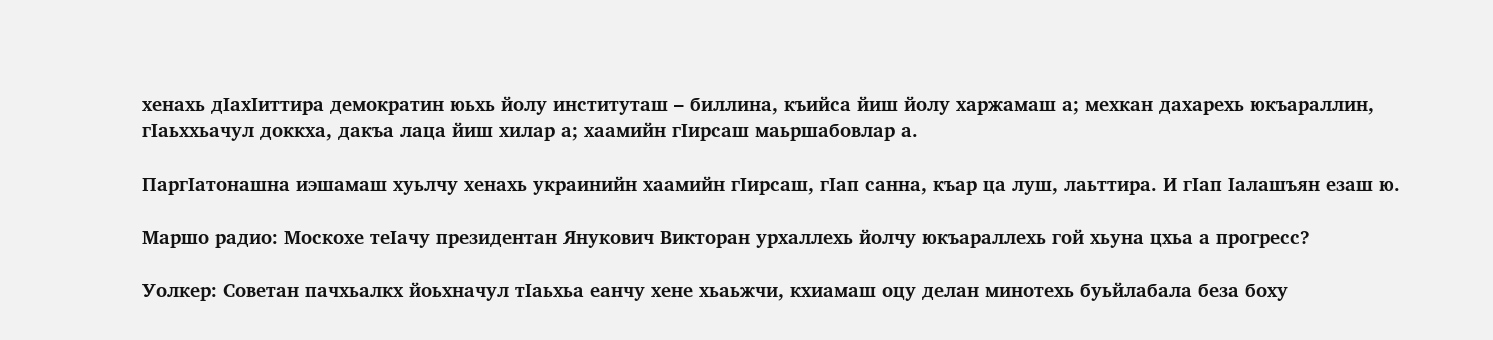хенахь дIахIиттира демократин юьхь йолу институташ – биллина, къийса йиш йолу харжамаш а; мехкан дахарехь юкъараллин, гIаьххьачул доккха, дакъа лаца йиш хилар а; хаамийн гIирсаш маьршабовлар а.

ПаргIатонашна иэшамаш хуьлчу хенахь украинийн хаамийн гIирсаш, гIап санна, къар ца луш, лаьттира. И гIап Iалашъян езаш ю.

Маршо радио: Москохе теIачу президентан Янукович Викторан урхаллехь йолчу юкъараллехь гой хьуна цхьа а прогресс?

Уолкер: Советан пачхьалкх йоьхначул тIаьхьа еанчу хене хьаьжчи, кхиамаш оцу делан минотехь буьйлабала беза боху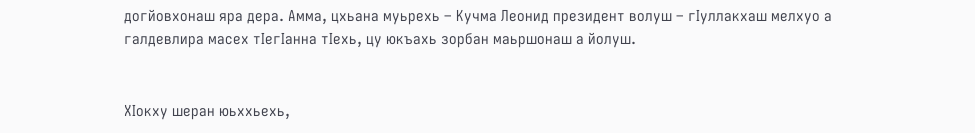догйовхонаш яра дера. Амма, цхьана муьрехь – Кучма Леонид президент волуш – гIуллакхаш мелхуо а галдевлира масех тIегIанна тIехь, цу юкъахь зорбан маьршонаш а йолуш.


ХIокху шеран юьххьехь,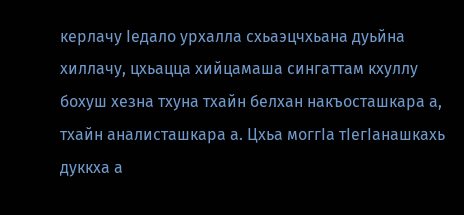керлачу Iедало урхалла схьаэцчхьана дуьйна хиллачу, цхьацца хийцамаша сингаттам кхуллу бохуш хезна тхуна тхайн белхан накъосташкара а, тхайн аналисташкара а. Цхьа моггIа тIегIанашкахь дуккха а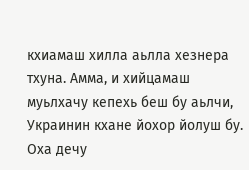кхиамаш хилла аьлла хезнера тхуна. Амма, и хийцамаш муьлхачу кепехь беш бу аьлчи, Украинин кхане йохор йолуш бу. Оха дечу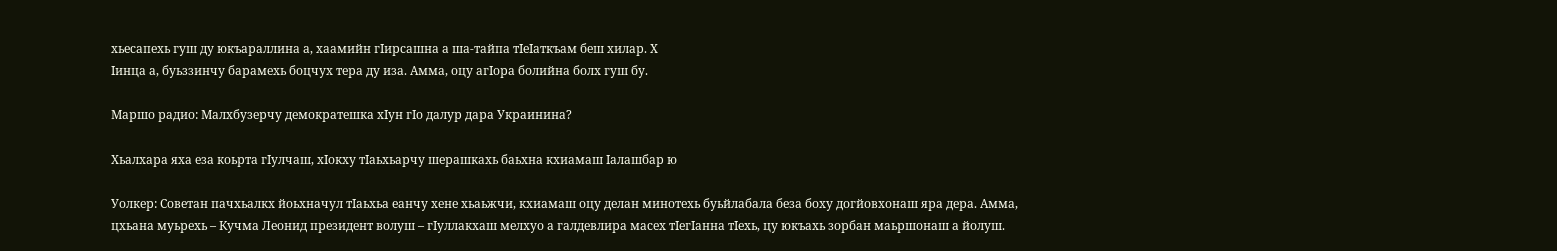хьесапехь гуш ду юкъараллина а, хаамийн гIирсашна а ша-тайпа тIеIаткъам беш хилар. Х
Iинца а, буьззинчу барамехь боцчух тера ду иза. Амма, оцу агIора болийна болх гуш бу.

Маршо радио: Малхбузерчу демократешка хIун гIо далур дара Украинина?

Хьалхара яха еза коьрта гIулчаш, хIокху тIаьхьарчу шерашкахь баьхна кхиамаш Iалашбар ю

Уолкер: Советан пачхьалкх йоьхначул тIаьхьа еанчу хене хьаьжчи, кхиамаш оцу делан минотехь буьйлабала беза боху догйовхонаш яра дера. Амма, цхьана муьрехь – Кучма Леонид президент волуш – гIуллакхаш мелхуо а галдевлира масех тIегIанна тIехь, цу юкъахь зорбан маьршонаш а йолуш.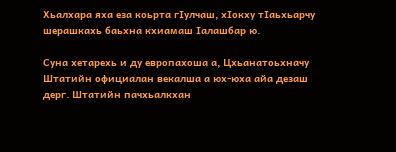Хьалхара яха еза коьрта гIулчаш, хIокху тIаьхьарчу шерашкахь баьхна кхиамаш Iалашбар ю.

Суна хетарехь и ду европахоша а, Цхьанатоьхначу Штатийн официалан векалша а юх-юха айа дезаш дерг. Штатийн пачхьалкхан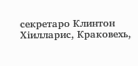секретаро Клинтон Хiилларис, Краковехь,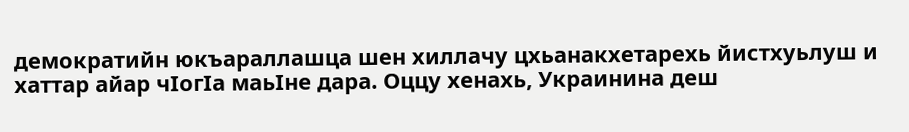демократийн юкъараллашца шен хиллачу цхьанакхетарехь йистхуьлуш и хаттар айар чIогIа маьIне дара. Оццу хенахь, Украинина деш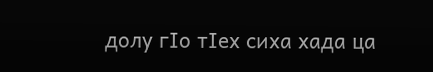долу гIо тIех сиха хада ца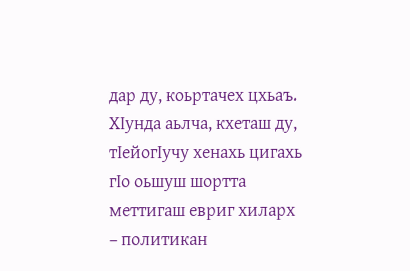дар ду, коьртачех цхьаъ. ХIунда аьлча, кхеташ ду, тIейогIучу хенахь цигахь гIо оьшуш шортта меттигаш евриг хиларх – политикан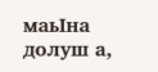маьIна долуш а,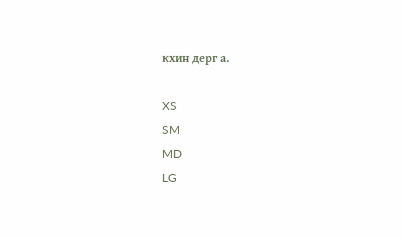кхин дерг а.

XS
SM
MD
LG